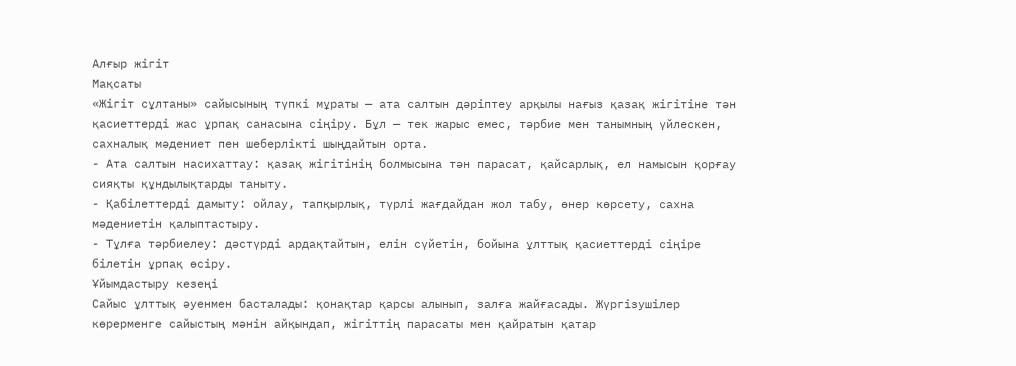Алғыр жігіт
Мақсаты
«Жігіт сұлтаны» сайысының түпкі мұраты — ата салтын дәріптеу арқылы нағыз қазақ жігітіне тән қасиеттерді жас ұрпақ санасына сіңіру. Бұл — тек жарыс емес, тәрбие мен танымның үйлескен, сахналық мәдениет пен шеберлікті шыңдайтын орта.
- Ата салтын насихаттау: қазақ жігітінің болмысына тән парасат, қайсарлық, ел намысын қорғау сияқты құндылықтарды таныту.
- Қабілеттерді дамыту: ойлау, тапқырлық, түрлі жағдайдан жол табу, өнер көрсету, сахна мәдениетін қалыптастыру.
- Тұлға тәрбиелеу: дәстүрді ардақтайтын, елін сүйетін, бойына ұлттық қасиеттерді сіңіре білетін ұрпақ өсіру.
Ұйымдастыру кезеңі
Сайыс ұлттық әуенмен басталады: қонақтар қарсы алынып, залға жайғасады. Жүргізушілер көрерменге сайыстың мәнін айқындап, жігіттің парасаты мен қайратын қатар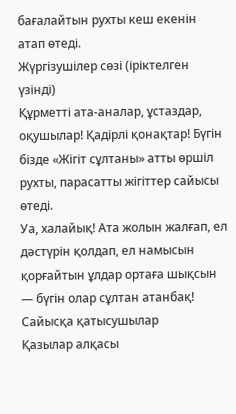бағалайтын рухты кеш екенін атап өтеді.
Жүргізушілер сөзі (іріктелген үзінді)
Құрметті ата-аналар, ұстаздар, оқушылар! Қадірлі қонақтар! Бүгін бізде «Жігіт сұлтаны» атты өршіл рухты, парасатты жігіттер сайысы өтеді.
Уа, халайық! Ата жолын жалғап, ел дәстүрін қолдап, ел намысын қорғайтын ұлдар ортаға шықсын — бүгін олар сұлтан атанбақ!
Сайысқа қатысушылар
Қазылар алқасы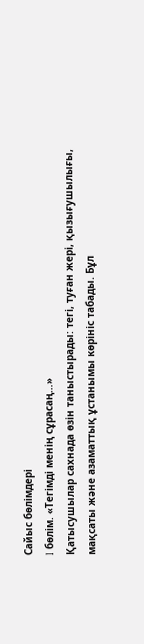Сайыс бөлімдері
I бөлім. «Тегімді менің сұрасаң…»
Қатысушылар сахнада өзін таныстырады: тегі, туған жері, қызығушылығы, мақсаты және азаматтық ұстанымы көрініс табады. Бұл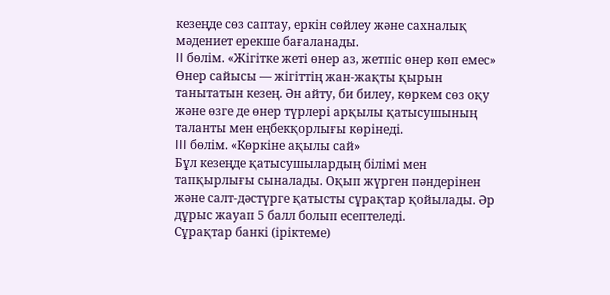кезеңде сөз саптау, еркін сөйлеу және сахналық мәдениет ерекше бағаланады.
II бөлім. «Жігітке жеті өнер аз, жетпіс өнер көп емес»
Өнер сайысы — жігіттің жан-жақты қырын танытатын кезең. Ән айту, би билеу, көркем сөз оқу және өзге де өнер түрлері арқылы қатысушының таланты мен еңбекқорлығы көрінеді.
III бөлім. «Көркіне ақылы сай»
Бұл кезеңде қатысушылардың білімі мен тапқырлығы сыналады. Оқып жүрген пәндерінен және салт-дәстүрге қатысты сұрақтар қойылады. Әр дұрыс жауап 5 балл болып есептеледі.
Сұрақтар банкі (іріктеме)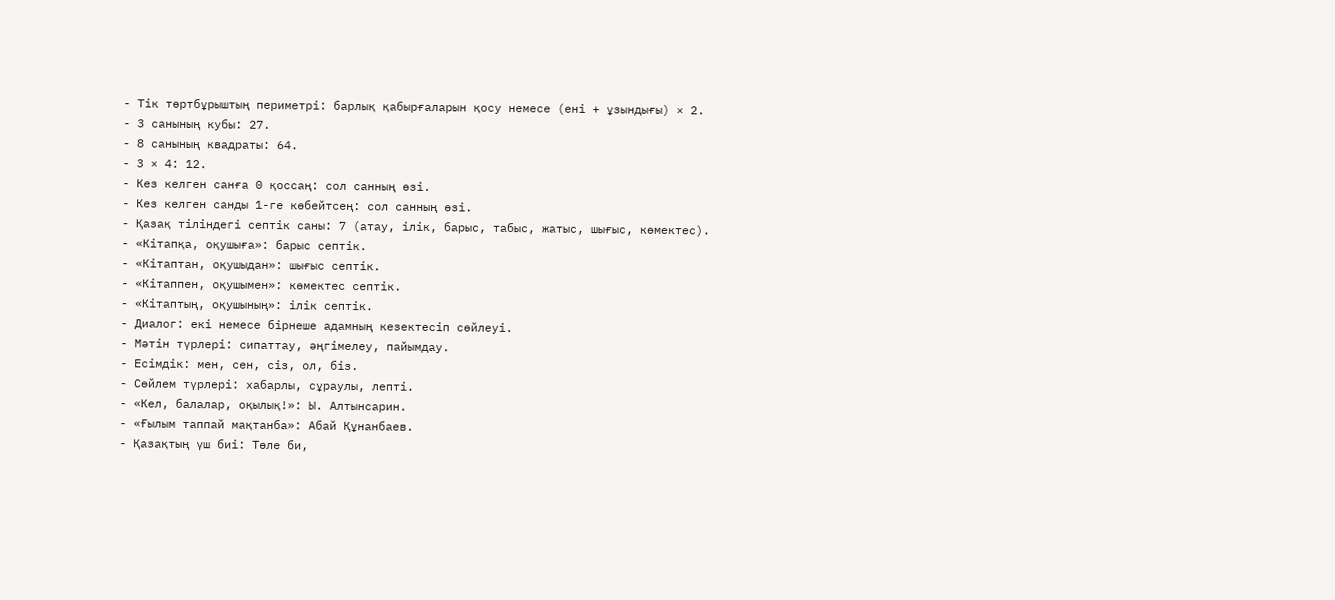- Тік төртбұрыштың периметрі: барлық қабырғаларын қосу немесе (ені + ұзындығы) × 2.
- 3 санының кубы: 27.
- 8 санының квадраты: 64.
- 3 × 4: 12.
- Кез келген санға 0 қоссаң: сол санның өзі.
- Кез келген санды 1-ге көбейтсең: сол санның өзі.
- Қазақ тіліндегі септік саны: 7 (атау, ілік, барыс, табыс, жатыс, шығыс, көмектес).
- «Кітапқа, оқушыға»: барыс септік.
- «Кітаптан, оқушыдан»: шығыс септік.
- «Кітаппен, оқушымен»: көмектес септік.
- «Кітаптың, оқушының»: ілік септік.
- Диалог: екі немесе бірнеше адамның кезектесіп сөйлеуі.
- Мәтін түрлері: сипаттау, әңгімелеу, пайымдау.
- Есімдік: мен, сен, сіз, ол, біз.
- Сөйлем түрлері: хабарлы, сұраулы, лепті.
- «Кел, балалар, оқылық!»: Ы. Алтынсарин.
- «Ғылым таппай мақтанба»: Абай Құнанбаев.
- Қазақтың үш биі: Төле би,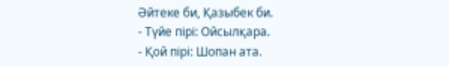Әйтеке би, Қазыбек би.
- Түйе пірі: Ойсылқара.
- Қой пірі: Шопан ата.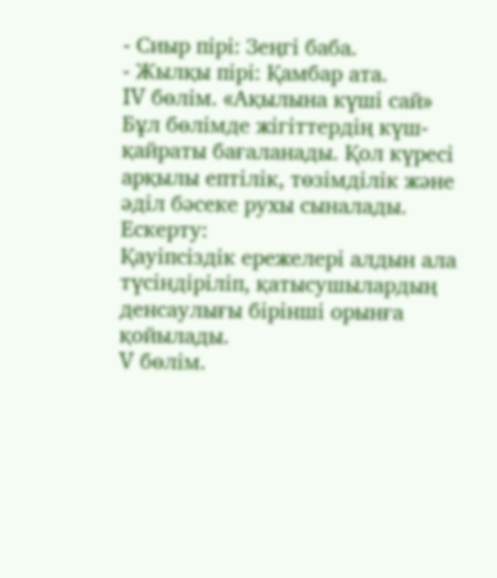- Сиыр пірі: Зеңгі баба.
- Жылқы пірі: Қамбар ата.
IV бөлім. «Ақылына күші сай»
Бұл бөлімде жігіттердің күш-қайраты бағаланады. Қол күресі арқылы ептілік, төзімділік және әділ бәсеке рухы сыналады.
Ескерту:
Қауіпсіздік ережелері алдын ала түсіндіріліп, қатысушылардың денсаулығы бірінші орынға қойылады.
V бөлім.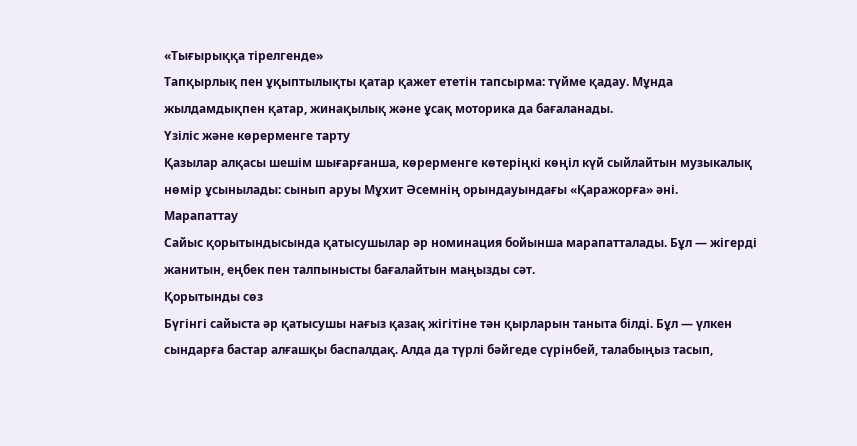«Тығырыққа тірелгенде»
Тапқырлық пен ұқыптылықты қатар қажет ететін тапсырма: түйме қадау. Мұнда жылдамдықпен қатар, жинақылық және ұсақ моторика да бағаланады.
Үзіліс және көрерменге тарту
Қазылар алқасы шешім шығарғанша, көрерменге көтеріңкі көңіл күй сыйлайтын музыкалық нөмір ұсынылады: сынып аруы Мұхит Әсемнің орындауындағы «Қаражорға» әні.
Марапаттау
Сайыс қорытындысында қатысушылар әр номинация бойынша марапатталады. Бұл — жігерді жанитын, еңбек пен талпынысты бағалайтын маңызды сәт.
Қорытынды сөз
Бүгінгі сайыста әр қатысушы нағыз қазақ жігітіне тән қырларын таныта білді. Бұл — үлкен сындарға бастар алғашқы баспалдақ. Алда да түрлі бәйгеде сүрінбей, талабыңыз тасып,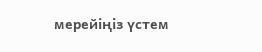мерейіңіз үстем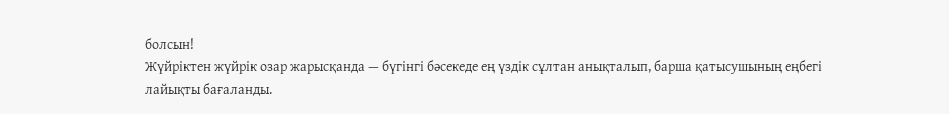болсын!
Жүйріктен жүйрік озар жарысқанда — бүгінгі бәсекеде ең үздік сұлтан анықталып, барша қатысушының еңбегі лайықты бағаланды.